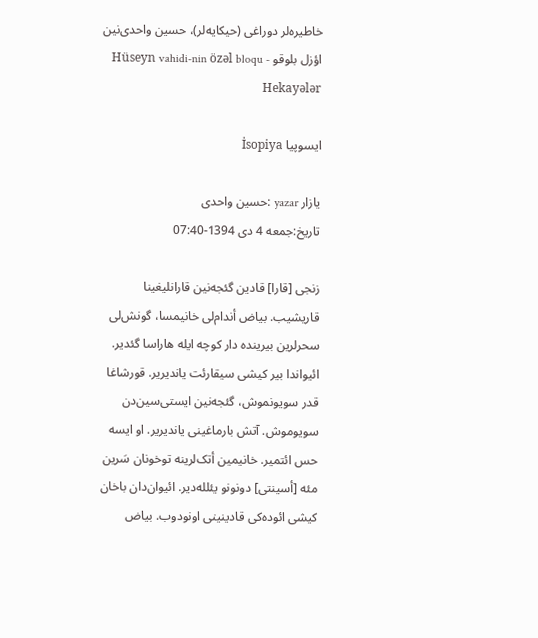خاطیره‌لر دوراغی (حیکایه‌لر)، حسین واحدی‌نین اؤزل بلوقو Hüseyn vahidi-nin özəl bloqu - Hekayələr

ایسوپیا İsopiya

یازار yazar :حسین واحدى
تاریخ:جمعه 4 دی 1394-07:40

زنجی [قارا] قادین گئجه‌نین قارانلیغینا قاریشیب. بیاض أندام‌لی خانیمسا، گونش‌لی سحرلرین بیرینده دار کوچه ایله هاراسا گئدیر. ائیواندا بیر کیشی سیقارئت یاندیریر. قورشاغا قدر سویونموش، گئجه‌نین ایستی‌سین‌دن سویوموش. آتش بارماغینی یاندیریر. او ایسه حس ائتمیر. خانیمین أتک‌لرینه توخونان سَرین مئه [أسینتی] دونونو یئلله‌دیر. ائیوان‌دان باخان کیشی ائوده‌کی قادینینی اونودوب. بیاض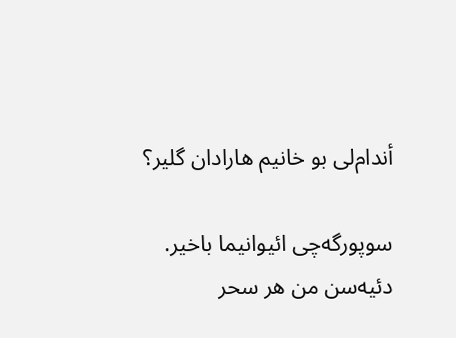أندام‌لی بو خانیم هارا‌دان گلیر؟

سوپورگه‌چی ائیوانیما باخیر. دئیه‌سن من هر سحر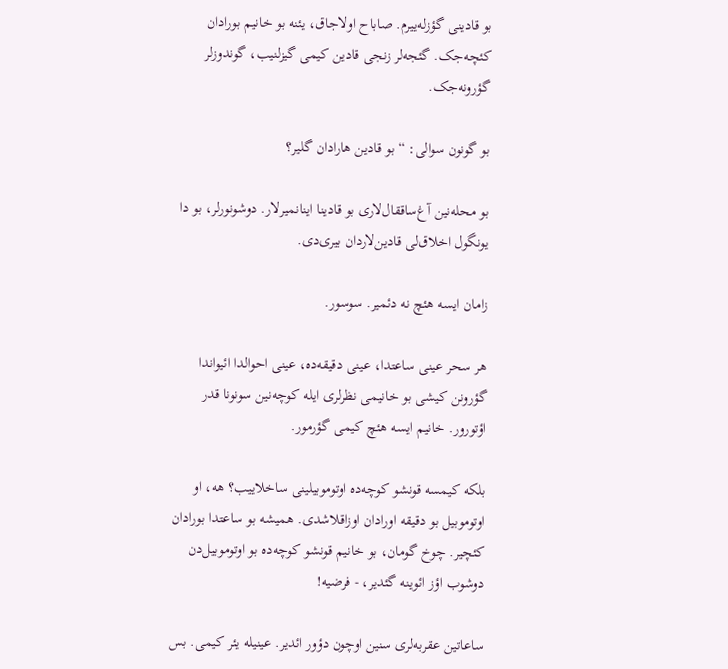بو قادینی گؤزله‌ییرم. صاباح اولا‌جاق، یئنه بو خانیم بورا‌دان کئچه‌جک. گئجه‌لر زنجی قادین کیمی گیزلنیب، گوندوزلر گؤرونه‌جک.

بو گونون سوا‌لی: “ بو قادین هارا‌دان گلیر؟

بو محله‌نین آغ‌ساققال‌لاری بو قادینا اینانمیرلار. دوشونورلر، بو دا یونگول‌ اخلاق‌لی قادین‌لاردان بیری‌دی.

زامان ایسه هئچ نه دئمیر. سوسور.

هر سحر عینی ساعتدا، عینی دقیقه‌ده، عینی احوالدا ائیواندا گؤرونن کیشی بو خانیمی نظرلری ایله کوچه‌نین سونونا قدر اؤتورور. خانیم ایسه هئچ کیمی گؤرمور.

بلکه کیمسه قونشو کوچه‌ده اوتوموبیلینی ساخلاییب؟ هه، او اوتوموبیل بو دقیقه اورا‌دان اوزاقلاشدی. همیشه بو ساعتدا بورا‌دان کئچیر. چوخ گومان، بو خانیم قونشو کوچه‌ده بو اوتوموبیل‌دن دوشوب اؤز ائوینه گئدیر، - فرضیه!

ساعاتین عقربه‌لری سنین اوچون دؤور ائدیر. عینیله یئر کیمی. بس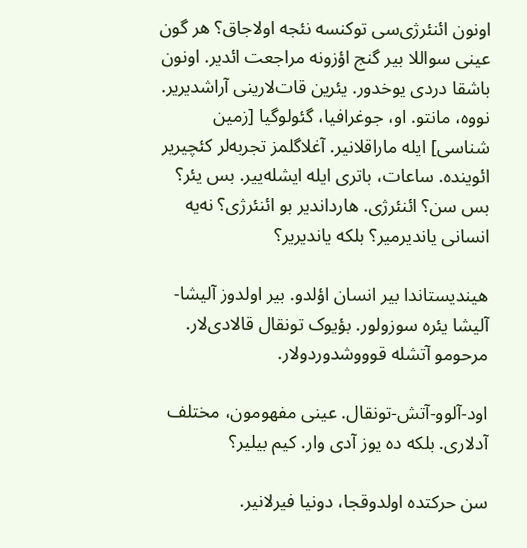اونون ائنئرژی‌سی توکنسه نئجه اولا‌جاق؟ هر گون عینی سواللا بیر گنج اؤزونه مراجعت ائدیر. اونون باشقا دردی یوخدور. یئرین قات‌لارینی آراشدیریر. نووه، مانتو. او، جوغرافیا، گئولوگیا [زمین شناسی] ایله ماراقلانیر. آغلاگلمز تجربه‌لر کئچیریر ائوینده. ساعات، باتری ایله ایشله‌ییر. بس یئر؟ بس سن؟ ائنئرژی. هارداندیر بو ائنئرژی؟ نه‌یه انسانی یاندیرمیر؟ بلکه یاندیریر؟

هیندیستاندا بیر انسان اؤلدو. بیر اولدوز آلیشا-آلیشا یئره سوزولور. بؤیوک تونقال قالادی‌لار. مرحومو آتشله قوووشدوردولار.

اود-آلوو-آتش-تونقال. عینی مفهومون، مختلف آدلاری. بلکه ده یوز آدی وار. کیم بیلیر؟

سن حرکتده اولدوقجا، دونیا فیرلانیر.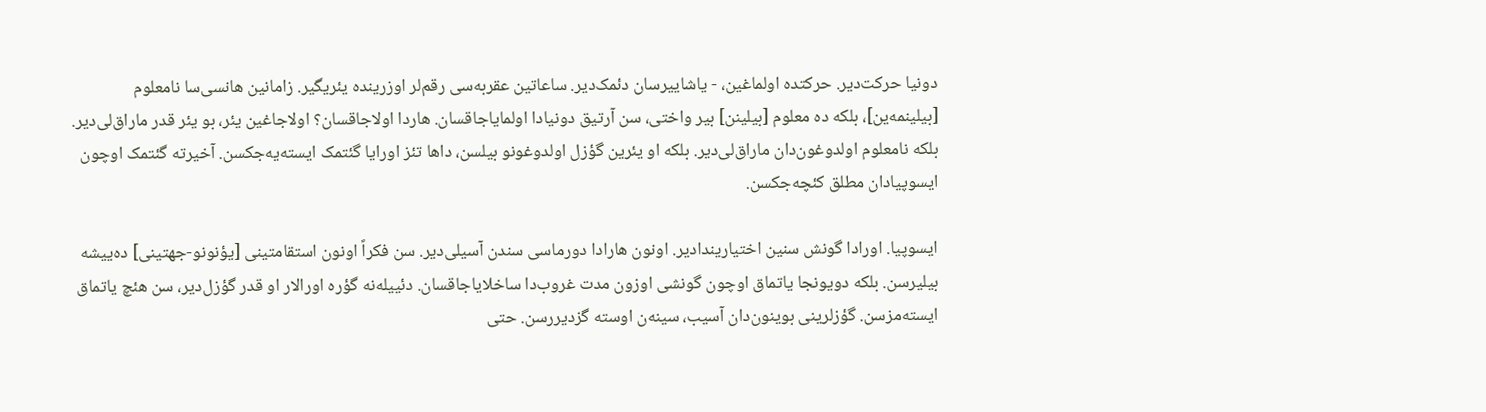دونیا حرکت‌دیر. حرکتده اولماغین، - یاشاییرسان دئمک‌دیر. ساعاتین عقربه‌سی رقم‌لر اوزرینده یئریگیر. زامانین هانسی‌سا نامعلوم [بیلینمه‌ین]، بلکه ده معلوم [بیلینن] بیر واختی، سن آرتیق دونیادا اولمایا‌جاقسان. هاردا اولا‌جاقسان؟ اولاجاغین یئر، بو یئر قدر ماراق‌لی‌دیر. بلکه نامعلوم اولدوغون‌دان ماراق‌لی‌دیر. بلکه او یئرین گؤزل اولدوغونو بیلسن، داها تئز اورایا گئتمک ایسته‌یه‌جکسن. آخیرته گئتمک اوچون ایسوپیا‌دان مطلق کئچه‌جکسن.

ایسوپیا. اورادا گونش سنین اختیاریندا‌دیر. اونون هارادا دورماسی سندن آسیلی‌دیر. سن فکراً اونون استقامتینی [یؤنونو-جهتینی] ده‌ییشه بیلیرسن. بلکه دویونجا یاتماق اوچون گونشی اوزون مدت غروب‌دا ساخلایا‌جاقسان. دئییله‌نه گؤره اورا‌لار او قدر گؤزل‌دیر، سن هئچ یاتماق ایسته‌مزسن. گؤزلرینی بوینون‌دان آسیب، سینه‌ن اوسته گزدیررسن. حتی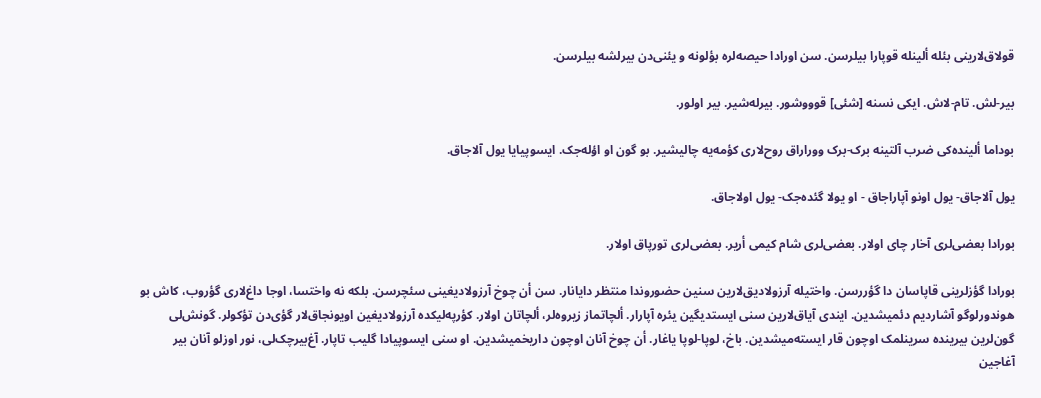قولاق‌لارینی بئله ألینله قوپارا بیلرسن. سن اورادا حیصه‌لره بؤلونه و یئنی‌دن بیرلشه بیلرسن.

بیر-لش. تام-لاش. ایکی نسنه [شئی] قوووشور. بیرله‌شیر. بیر اولور.

بوداما ألینده‌کی ضرب آلتینه برک-برک وورا‌راق روح‌لاری کؤمه‌یه چالیشیر. بو گون او اؤله‌جک. ایسوپیایا یول آلا‌جاق.

یول آلا‌جاق- یول اونو آپارا‌جاق - او یولا گئده‌جک- یول اولا‌جاق.

بورادا بعضی‌لری آخار چای اولار. بعضی‌لری شام کیمی أریر. بعضی‌لری تورپاق اولار.

بورادا گؤزلرینی قاپاسان دا گؤررسن. واختیله آرزولادیق‌لارین سنین حضوروندا منتظر دایانار. سن أن چوخ آرزولادیغینی سئچرسن. بلکه نه واختسا، اوجا داغ‌لاری گؤروب، کاش بو هوندورلوگو آشاردیم دئمیشدین. ایندی آیاق‌لارین سنی ایستدیگین یئره آپارار. ألچاتماز زیروه‌لر، ألچاتان اولار. کؤرپه‌لیکده آرزولادیغین اویونجاق‌لار گؤی‌دن تؤکولر. گونش‌لی گون‌لرین بیرینده سرینلمک اوچون قار ایسته‌میشدین. باخ، لوپا-لوپا یاغار. أن چوخ آنان اوچون داریخمیشدین. او سنی ایسوپیادا گلیب تاپار. آغ‌بیرچک‌لی، نور اوزلو آنان بیر آغاجین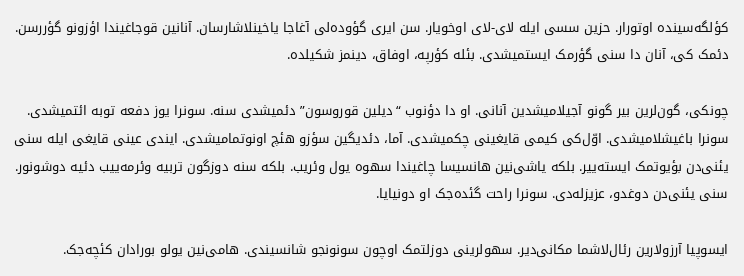کؤلگه‌سینده اوتورار. حزین سسی ایله لای-لای اوخویار. سن ایری گؤوده‌لی آغاجا یاخینلاشارسان. آنانین قوجاغیندا اؤزونو گؤررسن. دئمک کی، آنان دا سنی گؤرمک ایستمیشدی. بئله کؤرپه، اوفاق، دینمز شکیلده.

چونکی، گون‌لرین بیر گونو آجیلامیشدین آنانی. او دا دؤنوب “دیلین قوروسون” دئمیشدی سنه. سونرا یوز دفعه توبه ائتمیشدی. سونرا باغیشلامیشدی. اوّل‌کی کیمی قایغینی چکمیشدی. آما، دئدیگین سؤزو هئچ اونوتمامیشدی. ایندی عینی قایغی ایله سنی یئنی‌دن بؤیوتمک ایسته‌ییر. بلکه یاشی‌نین هانسیسا چاغیندا سهوه یول وئریب. بلکه سنه دوزگون تربیه وئرمه‌ییب دئیه دوشونور. سنی یئنی‌دن دوغدو، عزیزله‌دی. سونرا راحت گئده‌جک او دونیایا.

ایسوپیا آرزولارین رئال‌لاشما مکانی‌دیر. سهو‌لرینی دوزلتمک اوچون سونونجو شانسیندی. هامی‌نین یولو بورا‌دان کئچه‌جک.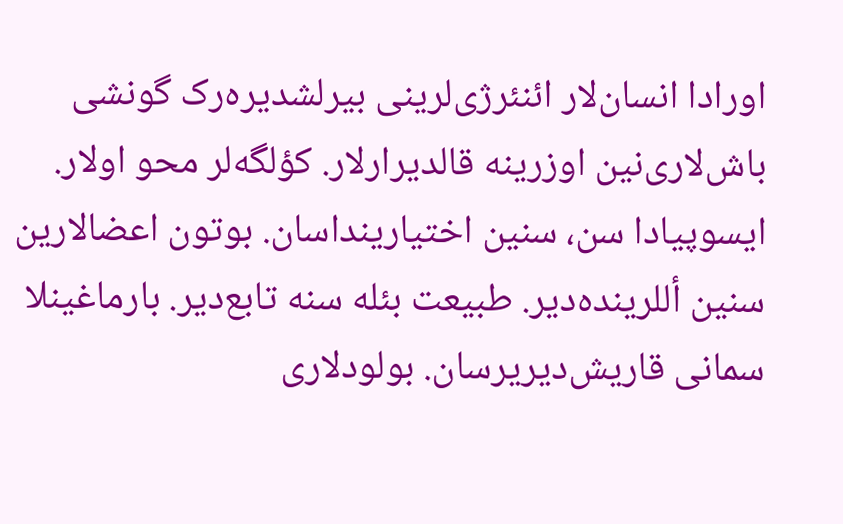اورادا انسان‌لار ائنئرژی‌لرینی بیرلشدیره‌رک گونشی باش‌لاری‌نین اوزرینه قالدیرارلار. کؤلگه‌لر محو اولار. ایسوپیادا سن، سنین اختیارینداسان. بوتون اعضالارین سنین أللرینده‌دیر. طبیعت بئله سنه تابع‌دیر. بارماغینلا سمانی قاریش‌دیریرسان. بولودلاری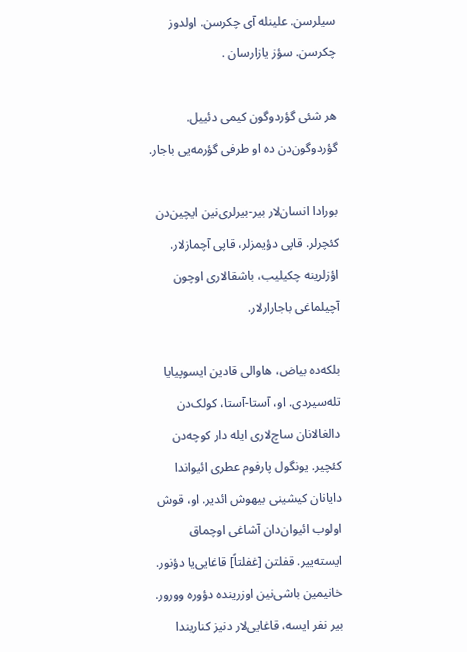سیلرسن. علینله آی چکرسن. اولدوز چکرسن. سؤز یازارسان .

هر شئی گؤردوگون کیمی دئییل. گؤردوگون‌دن ده او طرفی گؤرمه‌یی باجار.

بورادا انسان‌لار بیر-بیرلری‌نین ایچین‌دن کئچرلر. قاپی دؤیمزلر، قاپی آچمازلار. اؤزلرینه چکیلیب، باشقا‌لاری اوچون آچیلماغی باجارارلار.

بلکه‌ده بیاض، هاوا‌لی قادین ایسوپیایا تله‌سیردی. او، آستا-آستا، کولک‌دن دالغا‌لانان ساچ‌لاری ایله دار کوچه‌دن کئچیر. یونگول پارفوم عطری ائیواندا دایانان کیشینی بیهوش ائدیر. او، قوش اولوب ائیوان‌دان آشاغی اوچماق ایسته‌ییر. قفلتن [غفلتاً] قاغایی‌یا دؤنور. خانیمین باشی‌نین اوزرینده دؤوره وورور. بیر نفر ایسه، قاغایی‌لار دنیز کناریندا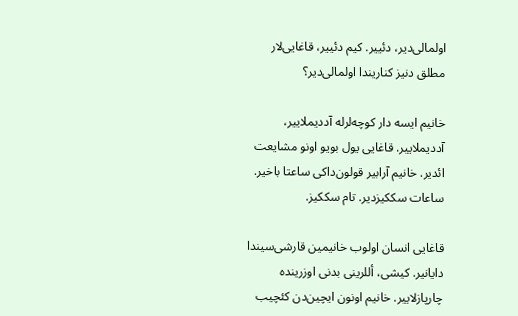اولما‌لی‌دیر، دئییر. کیم دئییر، قاغایی‌لار مطلق دنیز کناریندا اولما‌لی‌دیر؟

خانیم ایسه دار کوچه‌لرله آددیملاییر، آددیملاییر. قاغایی یول بویو اونو مشایعت ائدیر. خانیم آرابیر قولون‌داکی ساعتا باخیر. ساعات سککیزدیر. تام سککیز.

قاغایی انسان اولوب خانیمین قارشی‌سیندا دایانیر. کیشی، أللرینی بدنی اوزرینده چارپازلاییر. خانیم اونون ایچین‌دن کئچیب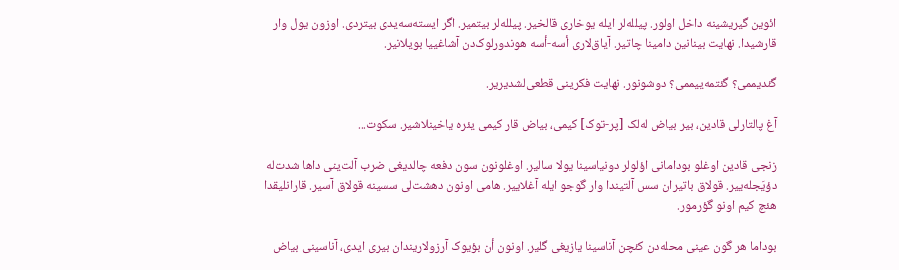ائوین گیریشینه داخل اولور. پیلله‌لر ایله یوخاری قالخیر. پیلله‌لر بیتمیر. اگر ایسته‌سه‌یدی بیتردی. اوزون یول وار قارشیدا. نهایت بینانین دامینا چاتیر. آیاق‌لاری أسه-أسه هوندورلوک‌دن آشاغییا بویلانیر.

گئدیممی؟ گئتمه‌ییممی؟ دوشونور. نهایت فکرینی قطعی‌لشدیریر.

آغ پالتارلی قادین، بیر بیاض له‌لک [پر-توک] کیمی، بیاض قار کیمی یئره یاخینلاشیر. سکوت...

زنجی قادین اوغلو بودامانی اؤلولر دونیاسینا یولا سالیر. اوغلونون سون دفعه چالدیغی ضرب آلت‌ینی داها شدت‌له دؤیَجله‌ییر. قولاق باتیران سس آلتیندا وار گوجو ایله آغلاییر. هامی اونون دهشت‌لی سسینه قولاق آسیر. قارانلیقدا هئچ کیم اونو گؤرمور.

بوداما هر گون عینی محله‌دن کئچن آناسینا یازیغی گلیر. اونون أن بؤیوک آرزولاریندان‌ بیری ایدی، آناسینی بیاض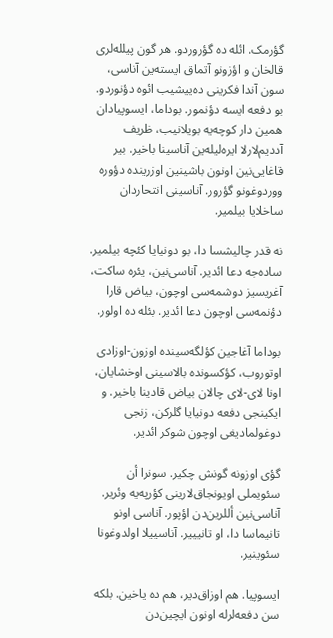گؤرمک. ائله ده گؤروردو. هر گون پیلله‌لری قالخان و اؤزونو آتماق ایسته‌ین آناسی، سون آندا فکرینی ده‌ییشیب ائوه دؤنوردو. بو دفعه ایسه دؤنمور. بوداما، ایسوپیا‌دان همین دار کوچه‌یه بویلانیب، ظریف آددیم‌لارلا ایره‌لیله‌ین آناسینا باخیر. بیر قاغایی‌نین اونون باشینین اوزرینده دؤوره ووردوغونو گؤرور. آناسینی انتحاردان ساخلایا بیلمیر.

نه قدر چالیشسا دا، بو دونیایا کئچه بیلمیر. ساده‌جه دعا ائدیر. آناسی‌نین، یئره ساکت، آغریسیز دوشمه‌سی اوچون، بیاض قارا دؤنمه‌سی اوچون دعا ائدیر. بئله ده اولور.

بوداما آغاجین کؤلگه‌سینده اوزون-اوزادی اوتوروب، کؤکسونده بالاسینی اوخشایان، اونا لای-لای چالان بیاض قادینا باخیر. و ایکینجی دفعه دونیایا گلرکن، زنجی دوغولمادیغی اوچون شوکر ائدیر.

گؤی اوزونه گونش چکیر. سونرا أن سئویملی اویونجاق‌لارینی کؤرپه‌یه وئریر. آناسی‌نین أللرین‌دن اؤپور. آناسی اونو تانیماسا دا، او تانیییر. آناسییلا اولدوغونا سئوینیر.

ایسوپیا. هم اوزاق‌دیر، هم ده یاخین. بلکه سن دفعه‌لرله اونون ایچین‌دن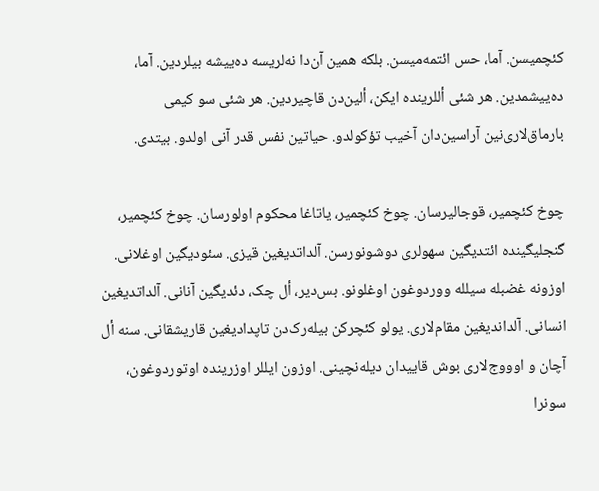کئچمیسن. آما، حس ائتمه‌میسن. بلکه همین آن‌دا نه‌لریسه ده‌ییشه بیلردین. آما، ده‌ییشمدین. هر شئی أللرینده ایکن، ألین‌دن قاچیردین. هر شئی سو کیمی بارماق‌لاری‌نین آراسین‌دان آخیب تؤکولدو. حیاتین نفس قدر آنی اولدو. بیتدی.

چوخ کئچمیر، قوجالیرسان. چوخ کئچمیر، یاتاغا محکوم اولورسان. چوخ کئچمیر، گنجلیگینده ائتدیگین سهو‌لری دوشونورسن. آلداتدیغین قیزی. سئودیگین اوغلانی. اوزونه غضبله سیلله ووردوغون اوغلونو. بس‌دیر، أل چک، دئدیگین آنانی. آلداتدیغین انسانی. آلداندیغین مقام‌لاری. یولو کئچرکن بیله‌رک‌دن تاپدادیغین قاریشقانی. سنه أل آچان و اوووج‌لاری بوش قاییدان دیله‌نچینی. اوزون ایللر اوزرینده اوتوردوغون، سونرا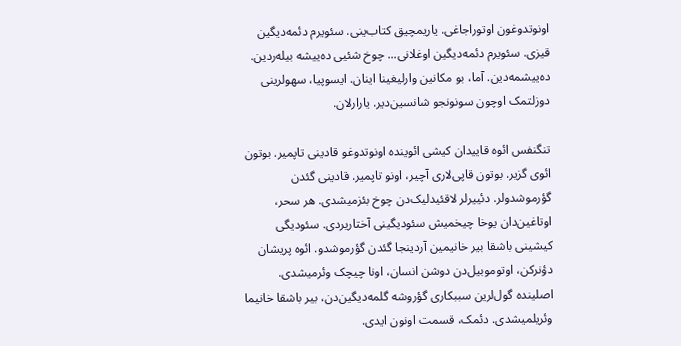اونوتدوغون اوتوراجاغی. یاریمچیق کتاب‌ینی. سئویرم دئمه‌دیگین قیزی. سئویرم دئمه‌دیگین اوغلانی... چوخ شئیی ده‌ییشه بیله‌ردین. ده‌ییشمه‌دین. آما، بو مکانین وارلیغینا اینان. ایسوپیا، سهو‌لرینی دوزلتمک اوچون سونونجو شانسین‌دیر. یارارلان.

تنگنفس ائوه قاییدان کیشی ائوینده اونوتدوغو قادینی تاپمیر. بوتون ائوی گزیر. بوتون قاپی‌لاری آچیر، اونو تاپمیر. قادینی گئدن گؤرموشدولر. دئییرلر لاقئیدلیک‌دن چوخ بئزمیشدی. هر سحر، اوتاغین‌دان یوخا چیخمیش سئودیگینی آختاریردی. سئودیگی کیشینی باشقا بیر خانیمین آردینجا گئدن گؤرموشدو. ائوه پریشان دؤنرکن، اوتوموبیل‌دن دوشن انسان، اونا چیچک وئرمیشدی. اصلینده گول‌لرین سببکاری گؤروشه گلمه‌دیگین‌دن، بیر باشقا خانیما وئریلمیشدی. دئمک، قسمت اونون ایدی.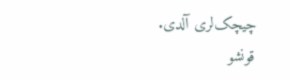چیچک‌لری آلدی. قونشو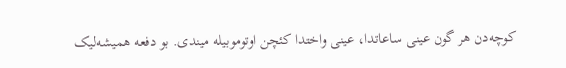کوچه‌دن هر گون عینی ساعاتدا، عینی واختدا کئچن اوتوموبیله میندی. بو دفعه همیشه‌لیک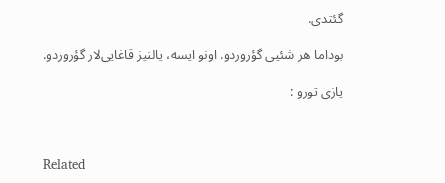گئتدی.

بوداما هر شئیی گؤروردو. اونو ایسه، یالنیز قاغایی‌لار گؤروردو.

یازی تورو :



Related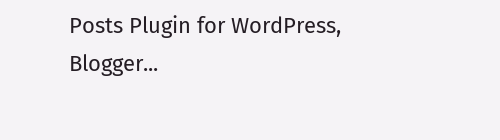Posts Plugin for WordPress, Blogger...